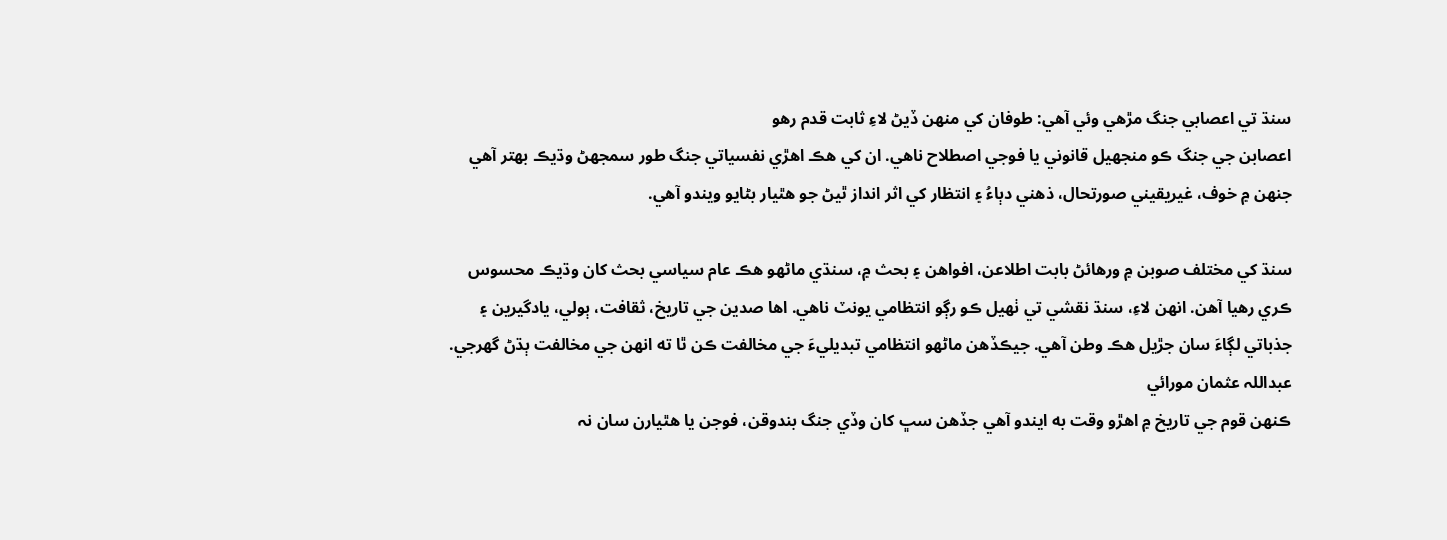سنڌ تي اعصابي جنگ مڙھي وئي آھي: طوفان کي منھن ڏيڻ لاءِ ثابت قدم رھو
اعصابن جي جنگ ڪو منجھيل قانوني يا فوجي اصطلاح ناهي. ان کي هڪ اهڙي نفسياتي جنگ طور سمجهڻ وڌيڪ بهتر آهي جنهن ۾ خوف، غيريقيني صورتحال، ذھني دٻاءُ ۽ انتظار کي اثر انداز ٿيڻ جو هٿيار بڻايو ويندو آهي.

سنڌ کي مختلف صوبن ۾ ورهائڻ بابت اطلاعن، افواھن ۽ بحث ۾، سنڌي ماڻھو هڪ عام سياسي بحث کان وڌيڪ محسوس ڪري رھيا آھن. انهن لاءِ، سنڌ نقشي تي ٺهيل ڪو رڳو انتظامي يونٽ ناهي. اها صدين جي تاريخ، ثقافت، ٻولي، يادگيرين ۽ جذباتي لڳاءَ سان جڙيل هڪ وطن آهي. جيڪڏهن ماڻهو انتظامي تبديليءَ جي مخالفت ڪن ٿا ته انهن جي مخالفت ٻڌڻ گهرجي.
عبداللہ عثمان مورائي
ڪنهن قوم جي تاريخ ۾ اهڙو وقت به ايندو آهي جڏهن سڀ کان وڏي جنگ بندوقن، فوجن يا هٿيارن سان نہ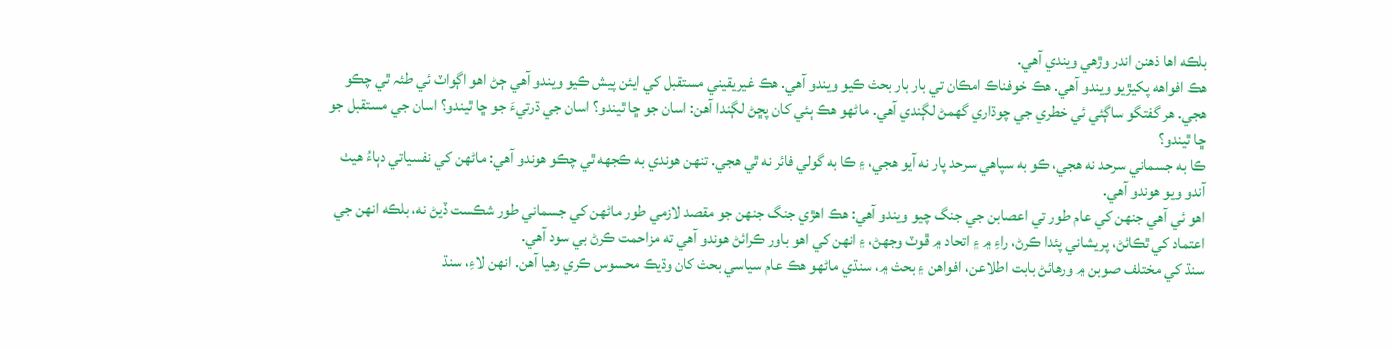بلڪه اها ذهنن اندر وڙهي ويندي آهي.
هڪ افواهه پکيڙيو ويندو آهي. هڪ خوفناڪ امڪان تي بار بار بحث ڪيو ويندو آهي. هڪ غيريقيني مستقبل کي ايئن پيش ڪيو ويندو آهي ڄڻ اهو اڳواٽ ئي طئہ ٿي چڪو هجي. هر گفتگو ساڳئي ئي خطري جي چوڌاري گھمڻ لڳندي آهي. ماڻهو هڪ ٻئي کان پڇڻ لڳندا آهن: اسان جو ڇا ٿيندو؟ اسان جي ڌرتيءَ جو ڇا ٿيندو؟ اسان جي مستقبل جو ڇا ٿيندو؟
ڪا به جسماني سرحد نه هجي، ڪو به سپاهي سرحد پار نه آيو هجي، ۽ ڪا به گولي فائر نه ٿي هجي. تنهن هوندي به ڪجھه ٿي چڪو هوندو آهي: ماڻهن کي نفسياتي دٻاءُ هيٺ آندو ويو هوندو آهي.
اهو ئي آهي جنهن کي عام طور تي اعصابن جي جنگ چيو ويندو آهي: هڪ اهڙي جنگ جنهن جو مقصد لازمي طور ماڻهن کي جسماني طور شڪست ڏيڻ نه، بلڪه انهن جي اعتماد کي ٿڪائڻ، پريشاني پئدا ڪرڻ، راءِ ۾ ۽ اتحاد ۾ ڦوٽ وجهڻ، ۽ انهن کي اهو باور ڪرائڻ هوندو آهي ته مزاحمت ڪرڻ بي سود آهي.
سنڌ کي مختلف صوبن ۾ ورهائڻ بابت اطلاعن، افواھن ۽ بحث ۾، سنڌي ماڻھو هڪ عام سياسي بحث کان وڌيڪ محسوس ڪري رھيا آھن. انهن لاءِ، سنڌ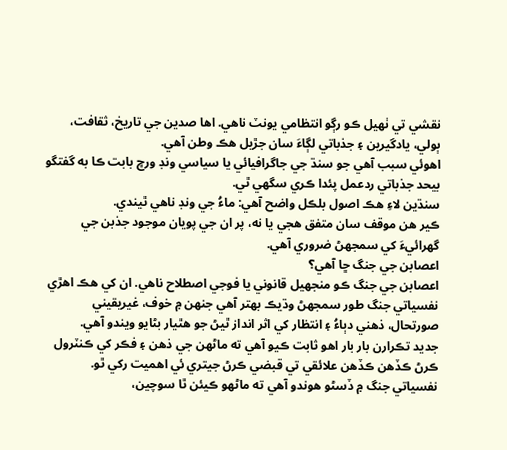نقشي تي ٺهيل ڪو رڳو انتظامي يونٽ ناهي. اها صدين جي تاريخ، ثقافت، ٻولي، يادگيرين ۽ جذباتي لڳاءَ سان جڙيل هڪ وطن آهي.
اهوئي سبب آهي جو سنڌ جي جاگرافيائي يا سياسي ونڊ ورڇ بابت ڪا به گفتگو بيحد جذباتي ردعمل پئدا ڪري سگهي ٿي.
سنڌين لاءِ ھڪ اصول بلڪل واضح آهي: ماءُ جي ونڊ ناهي ٿيندي.
ڪير هن موقف سان متفق هجي يا نه، پر ان جي پويان موجود جذبن جي گهرائيءَ کي سمجهڻ ضروري آهي.
اعصابن جي جنگ ڇا آهي؟
اعصابن جي جنگ ڪو منجھيل قانوني يا فوجي اصطلاح ناهي. ان کي هڪ اهڙي نفسياتي جنگ طور سمجهڻ وڌيڪ بهتر آهي جنهن ۾ خوف، غيريقيني صورتحال، ذھني دٻاءُ ۽ انتظار کي اثر انداز ٿيڻ جو هٿيار بڻايو ويندو آهي.
جديد تڪرارن بار بار اهو ثابت ڪيو آهي ته ماڻهن جي ذھن ۽ فڪر کي ڪنٽرول ڪرڻ ڪڏهن ڪڏهن علائقي تي قبضي ڪرڻ جيتري ئي اهميت رکي ٿو.
نفسياتي جنگ ۾ ڏسڻو ھوندو آھي ته ماڻهو ڪيئن ٿا سوچين،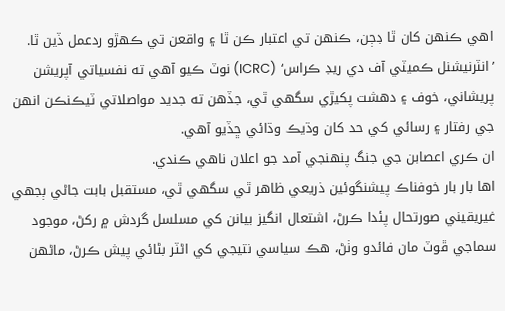اهي ڪنهن کان ٿا ڊڄن، ڪنهن تي اعتبار ڪن ٿا ۽ واقعن تي ڪهڙو ردعمل ڏين ٿا. ’انٽرنيشنل ڪميٽي آف دي ريڊ ڪراس‘ (ICRC) نوٽ ڪيو آهي ته نفسياتي آپريشن پريشاني، خوف ۽ دهشت پکيڙي سگهي ٿي، جڏهن ته جديد مواصلاتي ٽيڪنڪن انهن جي رفتار ۽ رسائي کي حد کان وڌيڪ وڌائي ڇڏيو آهي.
ان ڪري اعصابن جي جنگ پنهنجي آمد جو اعلان ناهي ڪندي.
اها بار بار خوفناڪ پيشنگوئين ذريعي ظاهر ٿي سگهي ٿي، مستقبل بابت جاڻي ٻجهي غيريقيني صورتحال پئدا ڪرڻ، اشتعال انگيز بيانن کي مسلسل گردش ۾ رکڻ، موجود سماجي ڦوٽ مان فائدو وٺڻ، هڪ سياسي نتيجي کي اڻٽر بڻائي پيش ڪرڻ، ماڻهن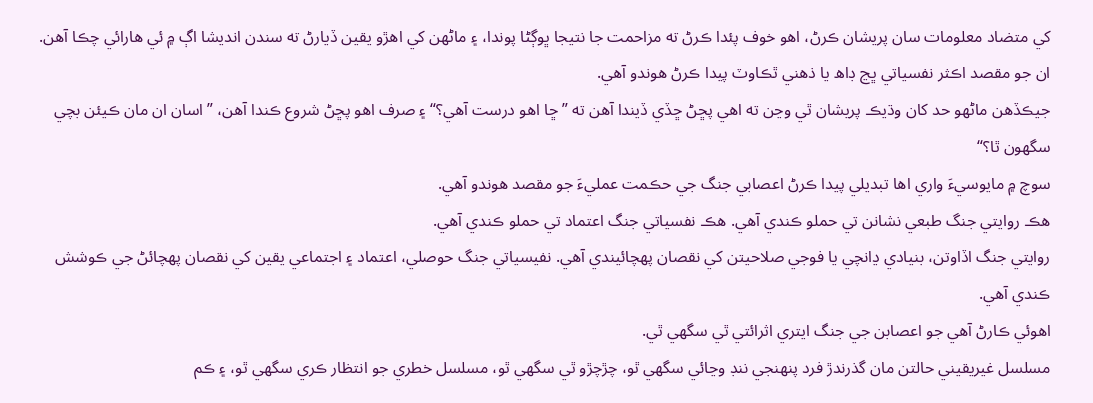کي متضاد معلومات سان پريشان ڪرڻ، اهو خوف پئدا ڪرڻ ته مزاحمت جا نتيجا ڀوڳڻا پوندا، ۽ ماڻهن کي اهڙو يقين ڏيارڻ ته سندن انديشا اڳ ۾ ئي هارائي چڪا آهن.
ان جو مقصد اڪثر نفسياتي ڀڃ ڊاھ يا ذھني ٿڪاوٽ پيدا ڪرڻ هوندو آهي.
جيڪڏهن ماڻهو حد کان وڌيڪ پريشان ٿي وڃن ته اهي پڇڻ ڇڏي ڏيندا آهن ته ”ڇا اهو درست آهي؟“ ۽ صرف اهو پڇڻ شروع ڪندا آهن، ”اسان ان مان ڪيئن بچي سگهون ٿا؟“
سوچ ۾ مايوسيءَ واري اها تبديلي پيدا ڪرڻ اعصابي جنگ جي حڪمت عمليءَ جو مقصد ھوندو آھي.
هڪ روايتي جنگ طبعي نشانن تي حملو ڪندي آهي. هڪ نفسياتي جنگ اعتماد تي حملو ڪندي آهي.
روايتي جنگ اڏاوتن، بنيادي ڍانچي يا فوجي صلاحيتن کي نقصان پهچائيندي آهي. نفيسياتي جنگ حوصلي، اعتماد ۽ اجتماعي يقين کي نقصان پهچائڻ جي ڪوشش ڪندي آهي.
اهوئي ڪارڻ آهي جو اعصابن جي جنگ ايتري اثرائتي ٿي سگهي ٿي.
مسلسل غيريقيني حالتن مان گذرندڙ فرد پنهنجي ننڊ وڃائي سگهي ٿو، چڙچڙو ٿي سگهي ٿو، مسلسل خطري جو انتظار ڪري سگهي ٿو، ۽ ڪم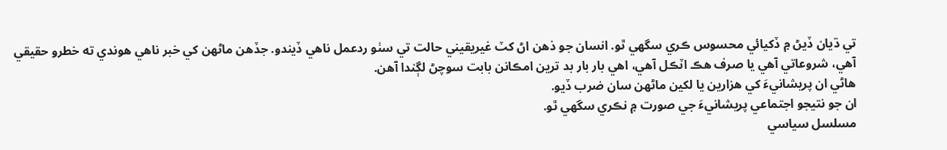تي ڌيان ڏيڻ ۾ ڏکيائي محسوس ڪري سگهي ٿو. انسان جو ذهن اڻ کٽ غيريقيني حالت تي سٺو ردعمل ناهي ڏيندو. جڏهن ماڻهن کي خبر ناهي هوندي ته خطرو حقيقي آهي، شروعاتي آهي يا صرف هڪ اٽڪل آهي، اهي بار بار بد ترين امڪانن بابت سوچڻ لڳندا آهن.
هاڻي ان پريشانيءَ کي هزارين يا لکين ماڻهن سان ضرب ڏيو.
ان جو نتيجو اجتماعي پريشانيءَ جي صورت ۾ نڪري سگهي ٿو.
مسلسل سياسي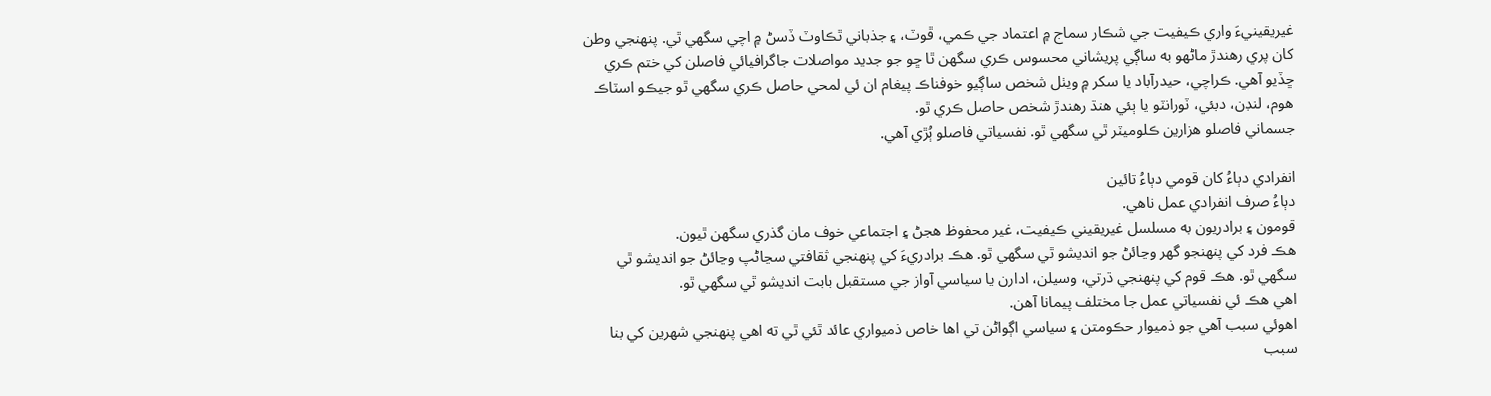غيريقينيءَ واري ڪيفيت جي شڪار سماج ۾ اعتماد جي ڪمي، ڦوٽ، ۽ جذباني ٿڪاوٽ ڏسڻ ۾ اچي سگهي ٿي. پنهنجي وطن کان پري رهندڙ ماڻهو به ساڳي پريشاني محسوس ڪري سگهن ٿا ڇو جو جديد مواصلات جاگرافيائي فاصلن کي ختم ڪري ڇڏيو آهي. ڪراچي، حيدرآباد يا سکر ۾ ويٺل شخص ساڳيو خوفناڪ پيغام ان ئي لمحي حاصل ڪري سگهي ٿو جيڪو اسٽاڪ هوم، لنڊن، دبئي، ٽورانٽو يا ٻئي هنڌ رهندڙ شخص حاصل ڪري ٿو.
جسماني فاصلو هزارين ڪلوميٽر ٿي سگهي ٿو. نفسياتي فاصلو ٻُڙي آهي.

انفرادي دٻاءُ کان قومي دٻاءُ تائين
دٻاءُ صرف انفرادي عمل ناهي.
قومون ۽ برادريون به مسلسل غيريقيني ڪيفيت، غير محفوظ هجڻ ۽ اجتماعي خوف مان گذري سگهن ٿيون.
هڪ فرد کي پنهنجو گھر وڃائڻ جو انديشو ٿي سگهي ٿو. هڪ برادريءَ کي پنهنجي ثقافتي سڃاڻپ وڃائڻ جو انديشو ٿي سگهي ٿو. هڪ قوم کي پنهنجي ڌرتي، وسيلن، ادارن يا سياسي آواز جي مستقبل بابت انديشو ٿي سگهي ٿو.
اهي هڪ ئي نفسياتي عمل جا مختلف پيمانا آهن.
اهوئي سبب آهي جو ذميوار حڪومتن ۽ سياسي اڳواڻن تي اها خاص ذميواري عائد ٿئي ٿي ته اهي پنهنجي شھرين کي بنا سبب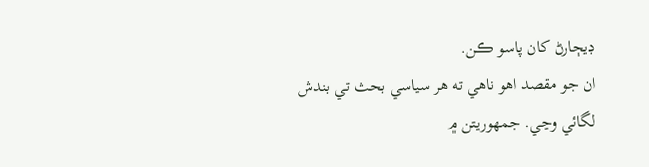ڊيڄارڻ کان پاسو ڪن.
ان جو مقصد اهو ناهي ته هر سياسي بحث تي بندش لگائي وڃي. جمهوريتن ۾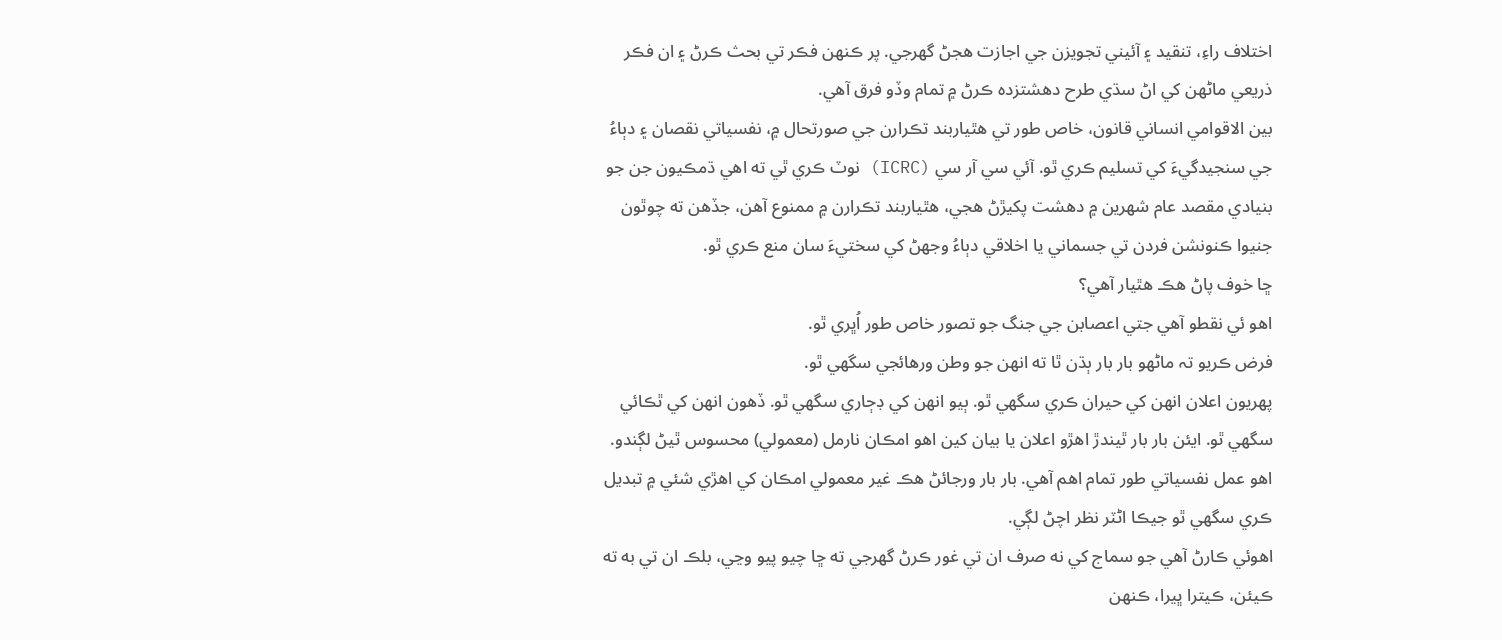اختلاف راءِ، تنقيد ۽ آئيني تجويزن جي اجازت هجڻ گھرجي. پر ڪنهن فڪر تي بحث ڪرڻ ۽ ان فڪر ذريعي ماڻھن کي اڻ سڌي طرح دهشتزده ڪرڻ ۾ تمام وڏو فرق آهي.
بين الاقوامي انساني قانون، خاص طور تي هٿياربند تڪرارن جي صورتحال ۾، نفسياتي نقصان ۽ دٻاءُ جي سنجيدگيءَ کي تسليم ڪري ٿو. آئي سي آر سي (ICRC) نوٽ ڪري ٿي ته اهي ڌمڪيون جن جو بنيادي مقصد عام شهرين ۾ دهشت پکيڙڻ هجي، هٿياربند تڪرارن ۾ ممنوع آهن، جڏهن ته چوٿون جنيوا ڪنونشن فردن تي جسماني يا اخلاقي دٻاءُ وجهڻ کي سختيءَ سان منع ڪري ٿو.
ڇا خوف پاڻ هڪ هٿيار آهي؟
اهو ئي نقطو آهي جتي اعصابن جي جنگ جو تصور خاص طور اُڀري ٿو.
فرض ڪريو تہ ماڻهو بار بار ٻڌن ٿا ته انهن جو وطن ورهائجي سگهي ٿو.
پهريون اعلان انهن کي حيران ڪري سگهي ٿو. ٻيو انهن کي ڊڄاري سگهي ٿو. ڏهون انهن کي ٿڪائي سگهي ٿو. ايئن بار بار ٿيندڙ اھڙو اعلان يا بيان کين اهو امڪان نارمل (معمولي) محسوس ٿيڻ لڳندو.
اهو عمل نفسياتي طور تمام اهم آهي. بار بار ورجائڻ هڪ غير معمولي امڪان کي اهڙي شئي ۾ تبديل ڪري سگهي ٿو جيڪا اڻٽر نظر اچڻ لڳي.
اهوئي ڪارڻ آهي جو سماج کي نه صرف ان تي غور ڪرڻ گھرجي ته ڇا چيو پيو وڃي، بلڪ ان تي به ته ڪيئن، ڪيترا ڀيرا، ڪنهن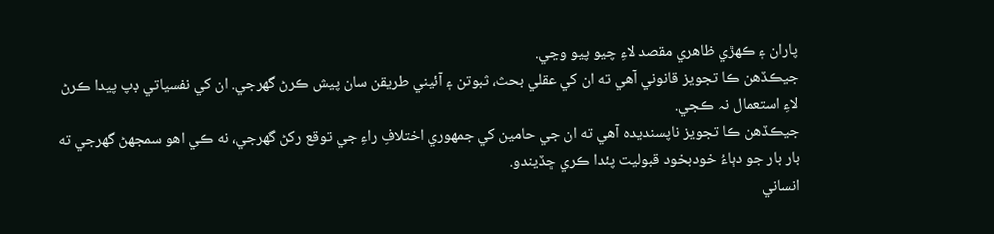پاران ۽ ڪهڙي ظاهري مقصد لاءِ چيو پيو وڃي.
جيڪڏهن ڪا تجويز قانوني آهي ته ان کي عقلي بحث، ثبوتن ۽ آئيني طريقن سان پيش ڪرڻ گهرجي. ان کي نفسياتي ڊپ پيدا ڪرڻ لاءِ استعمال نہ ڪجي.
جيڪڏهن ڪا تجويز ناپسنديده آهي ته ان جي حامين کي جمهوري اختلافِ راءِ جي توقع رکڻ گهرجي، نه ڪي اهو سمجهڻ گهرجي ته بار بار جو دٻاءُ خودبخود قبوليت پئدا ڪري ڇڏيندو.
انساني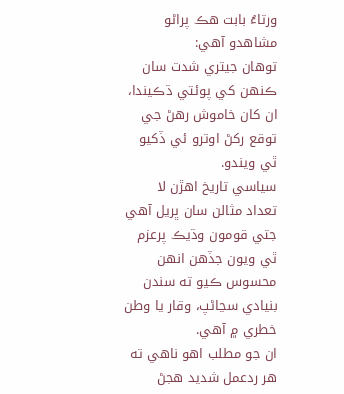ورتاءُ بابت هڪ پراڻو مشاهدو آهي:
توهان جيتري شدت سان ڪنهن کي پوئتي ڌڪيندا، ان کان خاموش رهڻ جي توقع رکڻ اوترو ئي ڏکيو ٿي ويندو.
سياسي تاريخ اهڙن لا تعداد مثالن سان ڀريل آهي جتي قومون وڌيڪ پرعزم ٿي ويون جڏهن انهن محسوس ڪيو ته سندن بنيادي سڃاڻپ، وقار يا وطن خطري ۾ آهي.
ان جو مطلب اهو ناهي ته هر ردعمل شديد ھجڻ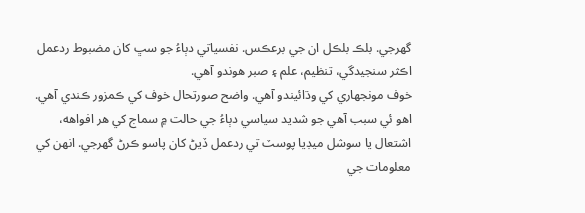گھرجي. بلڪ بلڪل ان جي برعڪس. نفسياتي دٻاءُ جو سڀ کان مضبوط ردعمل اڪثر سنجيدگي، تنظيم، علم ۽ صبر هوندو آهي.
خوف مونجهاري کي وڌائيندو آهي. واضح صورتحال خوف کي ڪمزور ڪندي آهي.
اهو ئي سبب آهي جو شديد سياسي دٻاءُ جي حالت ۾ سماج کي هر افواهه، اشتعال يا سوشل ميڊيا پوسٽ تي ردعمل ڏيڻ کان پاسو ڪرڻ گهرجي. انهن کي معلومات جي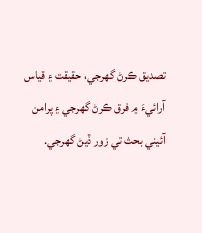تصديق ڪرڻ گهرجي، حقيقت ۽ قياس آرائيءَ ۾ فرق ڪرڻ گهرجي ۽ پرامن آئيني بحث تي زور ڏيڻ گهرجي.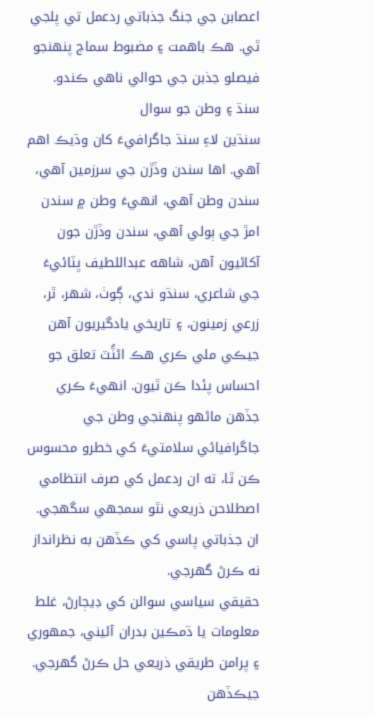اعصابن جي جنگ جذباتي ردعمل تي پلجي ٿي. هڪ باهمت ۽ مضبوط سماج پنهنجو فيصلو جذبن جي حوالي ناهي ڪندو.
سنڌ ۽ وطن جو سوال
سنڌين لاءِ سنڌ جاگرافيءَ کان وڌيڪ اھم آهي. اها سندن وڏڙن جي سرزمين آهي، سندن وطن آھي، انھيءَ وطن ۾ سندن امڙ جي ٻولي آهي، سندن وڏڙن جون آکاڻيون آهن، شاهه عبداللطيف ڀٽائيءَ جي شاعري، سنڌو ندي، ڳوٺ، شهر، ٿر، زرعي زمينون، ۽ تاريخي يادگيريون آهن جيڪي ملي ڪري ھڪ اڻٽُٽ تعلق جو احساس پئدا ڪن ٿيون. انھيءَ ڪري جڏهن ماڻهو پنهنجي وطن جي جاگرافيائي سلامتيءَ کي خطرو محسوس ڪن ٿا، ته ان ردعمل کي صرف انتظامي اصطلاحن ذريعي نٿو سمجهي سگهجي. ان جذباتي پاسي کي ڪڏهن به نظرانداز نه ڪرڻ گهرجي.
حقيقي سياسي سوالن کي ڊيڄارڻ، غلط معلومات يا ڌمڪين بدران آئيني، جمهوري ۽ پرامن طريقي ذريعي حل ڪرڻ گهرجي. جيڪڏهن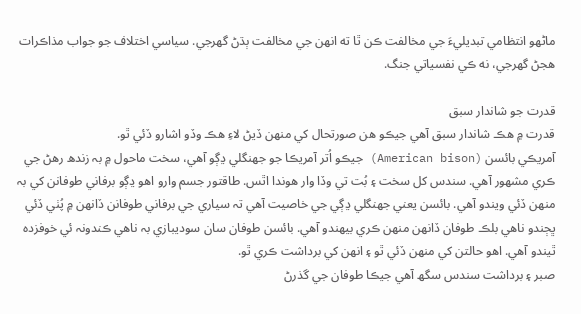ماڻهو انتظامي تبديليءَ جي مخالفت ڪن ٿا ته انهن جي مخالفت ٻڌڻ گهرجي. سياسي اختلاف جو جواب مذاڪرات هجڻ گهرجي، نه ڪي نفسياتي جنگ.

قدرت جو شاندار سبق
قدرت ۾ هڪ شاندار سبق آهي جيڪو هن صورتحال کي منھن ڏيڻ لاءِ هڪ وڏو اشارو ڏئي ٿو.
آمريڪي بائسن (American bison) جيڪو اُتر آمريڪا جو جھنگلي ڍڳو آھي، سخت ماحول ۾ بہ زندھ رھڻ جي ڪري مشھور آهي. سندس کل سخت ۽ بُت تي وڏا وار ھوندا اٿس. طاقتور جسم وارو اھو ڍڳو برفاني طوفانن کي بہ منھن ڏئي ويندو آھي. بائسن يعني جھنگلي ڍڳي جي خاصيت آھي تہ سياري جي برفاني طوفانن ڏانهن ۾ پُٺي ڏئي ڀڄندو ناھي بلڪ طوفان ڏانھن منهن ڪري بيھندو آھي. بائسن طوفان سان سوديبازي بہ ناهي ڪندونہ ئي خوفزده ٿيندو آھي. اهو حالتن کي منهن ڏئي ٿو ۽ انهن کي برداشت ڪري ٿو.
صبر ۽ برداشت سندس سگھ آهي جيڪا طوفان جي گذرڻ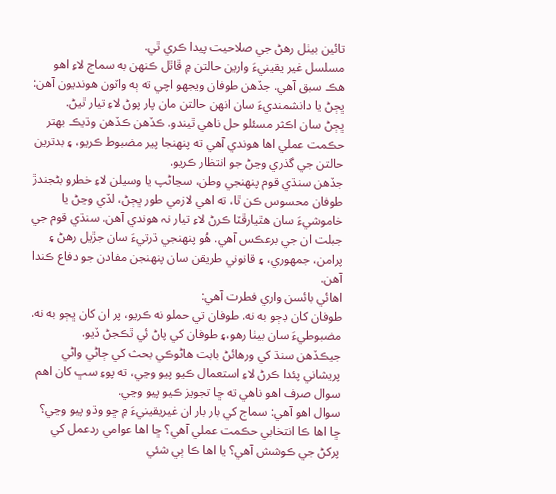تائين بيٺل رهڻ جي صلاحيت پيدا ڪري ٿي.
مسلسل غير يقينيءَ وارين حالتن ۾ ڦاٿل ڪنهن به سماج لاءِ اھو هڪ سبق آهي. جڏهن طوفان ويجهو اچي ته ٻه واٽون ھونديون آهن: ڀڄڻ يا دانشمنديءَ سان انھن حالتن مان پار پوڻ لاءِ تيار ٿيڻ.
ڀڄڻ سان اڪثر مسئلو حل ناهي ٿيندو. ڪڏهن ڪڏهن وڌيڪ بهتر حڪمت عملي اها هوندي آهي ته پنهنجا پير مضبوط ڪريو، ۽ بدترين حالتن جي گذري وڃڻ جو انتظار ڪريو.
جڏهن سنڌي قوم پنهنجي وطن، سڃاڻپ يا وسيلن لاءِ خطرو بڻجندڙ طوفان محسوس ڪن ٿا، ته اهي لازمي طور ڀڄڻ، لڏي وڃڻ يا خاموشيءَ سان هٿيارڦٽا ڪرڻ لاءِ تيار نہ ھوندي آھن. سنڌي قوم جي جبلت ان جي برعڪس آھي. ھُو پنهنجي ڌرتيءَ سان جڙيل رهڻ ۽ پرامن، جمهوري، ۽ قانوني طريقن سان پنهنجن مفادن جو دفاع ڪندا آھن.
اهائي بائسن واري فطرت آهي:
طوفان کان ڊڄو به نه. طوفان تي حملو نه ڪريو، پر ان کان ڀڄو به نه. مضبوطيءَ سان بيٺا رهو،۽ طوفان کي پاڻ ئي ٿڪجڻ ڏيو.
جيڪڏهن سنڌ کي ورھائڻ بابت هاڻوڪي بحث کي ڄاڻي واڻي پريشاني پئدا ڪرڻ لاءِ استعمال ڪيو پيو وڃي، ته پوءِ سڀ کان اهم سوال صرف اهو ناهي ته ڇا تجويز ڪيو پيو وڃي.
سوال اهو آهي: سماج کي بار بار ان غيريقينيءَ ۾ ڇو وڌو پيو وڃي؟
ڇا اها ڪا انتخابي حڪمت عملي آهي؟ ڇا اها عوامي ردعمل کي پرکڻ جي ڪوشش آهي؟ يا اها ڪا ٻي شئي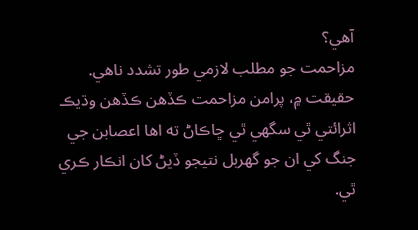آهي؟
مزاحمت جو مطلب لازمي طور تشدد ناهي.
حقيقت ۾، پرامن مزاحمت ڪڏهن ڪڏهن وڌيڪ اثرائتي ٿي سگهي ٿي ڇاڪاڻ ته اها اعصابن جي جنگ کي ان جو گهربل نتيجو ڏيڻ کان انڪار ڪري ٿي.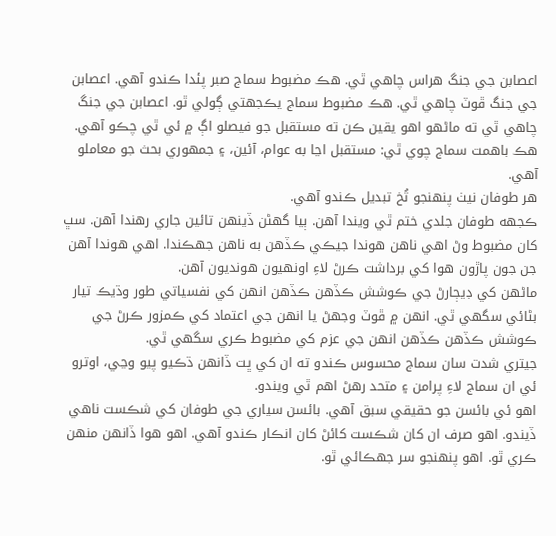اعصابن جي جنگ هراس چاهي ٿي. هڪ مضبوط سماج صبر پئدا ڪندو آهي. اعصابن جي جنگ ڦوٽ چاهي ٿي. هڪ مضبوط سماج يڪجهتي ڳولي ٿو. اعصابن جي جنگ چاهي ٿي ته ماڻهو اهو يقين ڪن ته مستقبل جو فيصلو اڳ ۾ ئي ٿي چڪو آهي. هڪ باهمت سماج چوي ٿي: مستقبل اڃا به عوام، آئين، ۽ جمهوري بحث جو معاملو آهي.
هر طوفان نيٺ پنھنجو تُخ تبديل ڪندو آهي.
ڪجهه طوفان جلدي ختم ٿي ويندا آهن. ٻيا گھڻن ڏينهن تائين جاري رهندا آهن. سڀ کان مضبوط وڻ اهي ناهن هوندا جيڪي ڪڏهن به ناهن جھڪندا. اهي هوندا آهن جن جون پاڙون هوا کي برداشت ڪرڻ لاءِ اونهيون هونديون آهن.
ماڻهن کي ڊيڄارڻ جي ڪوشش ڪڏهن ڪڏهن انهن کي نفسياتي طور وڌيڪ تيار بڻائي سگهي ٿي. انهن ۾ ڦوٽ وجهڻ يا انهن جي اعتماد کي ڪمزور ڪرڻ جي ڪوشش ڪڏهن ڪڏهن انهن جي عزم کي مضبوط ڪري سگهي ٿي.
جيتري شدت سان سماج محسوس ڪندو ته ان کي ڀت ڏانھن ڌڪيو پيو وڃي، اوترو ئي ان سماج لاءِ پرامن ۽ متحد رهڻ اهم ٿي ويندو.
اهو ئي بائسن جو حقيقي سبق آهي. بائسن سياري جي طوفان کي شڪست ناهي ڏيندو. اهو صرف ان کان شڪست کائڻ کان انڪار ڪندو آهي. اهو هوا ڏانهن منهن ڪري ٿو. اهو پنهنجو سر جھڪائي ٿو.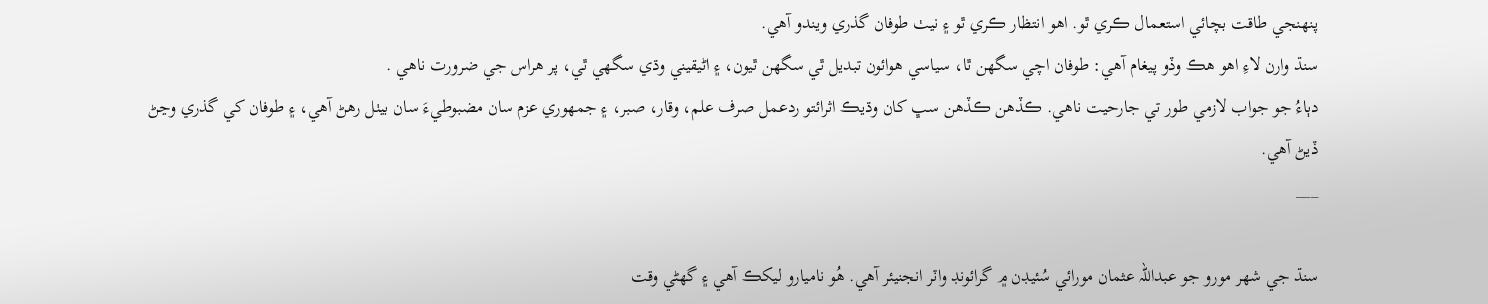پنهنجي طاقت بچائي استعمال ڪري ٿو. اهو انتظار ڪري ٿو ۽ نيٺ طوفان گذري ويندو آهي.
سنڌ وارن لاءِ اھو هڪ وڏو پيغام آھي: طوفان اچي سگهن ٿا، سياسي هوائون تبديل ٿي سگهن ٿيون، ۽ اڻيقيني وڌي سگهي ٿي، پر هراس جي ضرورت ناهي .
دٻاءُ جو جواب لازمي طور تي جارحيت ناهي. ڪڏهن ڪڏهن سڀ کان وڌيڪ اثرائتو ردعمل صرف علم، وقار، صبر، ۽ جمهوري عزم سان مضبوطيءَ سان بيٺل رهڻ آهي، ۽ طوفان کي گذري وڃڻ ڏيڻ آهي.
___

سنڌ جي شھر مورو جو عبداللہ عثمان مورائي سُئيڊن ۾ گرائونڊ واٽر انجنيئر آھي. ھُو ناميارو ليکڪ آھي ۽ گھڻي وقت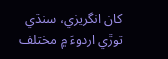کان انگريزي، سنڌي توڙي اردوءَ ۾ مختلف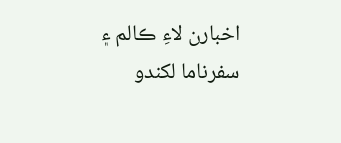اخبارن لاءِ ڪالم ۽ سفرناما لکندو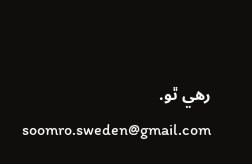رھي ٿو. soomro.sweden@gmail.com